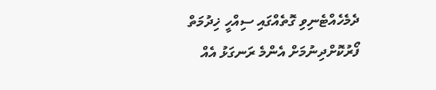ދެމެހެއްޓެނިވި ގޮތެއްގައި ސިއްހީ ޚިދުމަތް ފޯރުކޮށްދިނުމަށް އެންމެ ރަނގަޅު އެއް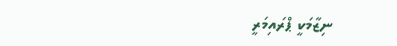ނިޒާމަކީ ޕްރައިމަރީ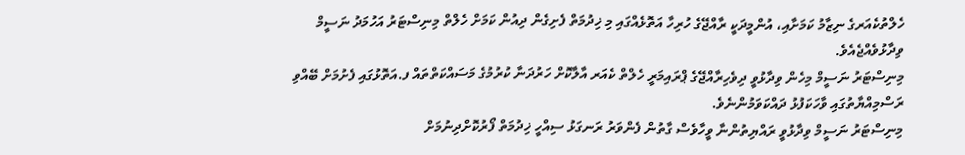ހެލްތުކެއަރގެ ނިޒާމު ކަމަށާއި، އުންމީދަކީ ރާއްޖޭގެ ހުރިހާ އަތޮޅެއްގައި މި ޚިދުމަތް ފެށިގެން ދިއުން ކަމަށް ހެލްތް މިނިސްޓަރު އަހުމަދު ނަސީމް ވިދާޅުވެއްޖެއެވެ.
މިނިސްޓަރު ނަސީމް މިހެން ވިދާޅުވީ ދިވެހިރާއްޖޭގެ ޕްރައިމަރީ ހެލްތް ކެއަރ އާލާކޮށް ހަރުދަނާ ކުރުމުގެ މަސައްކަތްތައް ފ.އަތޮޅުގައި ފެށުމަށް ބޭއްވި ރަސްމިއްޔާތުގައި ވާހަކަފުޅު ދައްކަވަމުންނެވެ.
މިނިސްޓަރު ނަސީމް ވިދާޅުވީ ރައްޔިތުންނާ ވީހާވެސް ގާތުން ފެންވަރު ރަނގަޅު ސިއްހީ ޚިދުމަތް ފޯރުކޮށްދިނުމަށް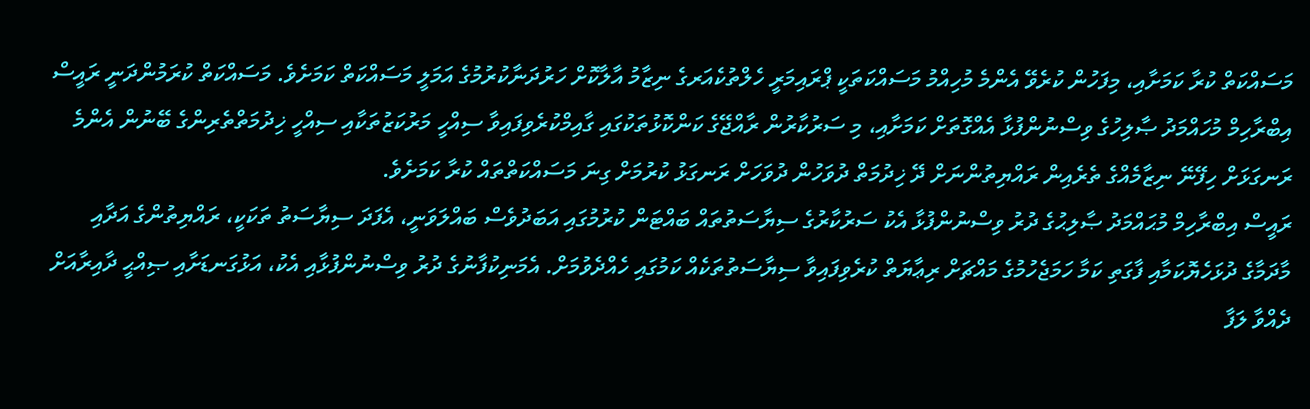މަސައްކަތް ކުރާ ކަމަށާއި، މިފަހުން ކުރެވޭ އެންމެ މުހިއްމު މަސައްކަތަކީ ޕްރައިމަރީ ހެލްތުކެއަރގެ ނިޒާމު އާލާކޮށް ހަރުދަނާކުރުމުގެ އަމަލީ މަސައްކަތް ކަމަށެވެ. މަސައްކަތް ކުރަމުންދަނީ ރައީސް އިބްރާހިމް މުހައްމަދު ޞާލިހުގެ ވިސްނުންފުޅާ އެއްގޮތަށް ކަމަށާއި، މި ސަރުކާރުން ރާއްޖޭގެ ކަންކޮޅުތަކުގައި ގާއިމްކުރެވިފައިވާ ސިއްހީ މަރުކަޒުތަކާއި ސިއްހީ ޚިދުމަތްތެރިންގެ ބޭނުން އެންމެ ރަނގަޅަށް ހިފޭނޭ ނިޒާމެއްގެ ތެރެއިން ރައްޔިތުންނަށް ދޭ ޚިދުމަތް ދުވަހުން ދުވަހަށް ރަނގަޅު ކުރުމަށް ގިނަ މަސައްކަތްތައް ކުރާ ކަމަށެވެ.
ރައީސް އިބްރާހިމް މުޙައްމަދު ޞާލިޙުގެ ދުރު ވިސްނުންފުޅާ އެކު ސަރުކާރުގެ ސިޔާސަތުތައް ބައްޓަން ކުރުމުގައި އަބަދުވެސް ބައްލަވަނީ، އެފަދަ ސިޔާސަތު ތަކަކީ، ރައްޔިތުންގެ އަދާއި މާދަމާގެ ދުޅަހެޔޮކަމާއި ފާގަތި ކަމާ ހަމަޖެހުމުގެ މައްޗަށް ރިޢާޔަތް ކުރެވިފައިވާ ސިޔާސަތުތަކެއް ކަމުގައި ހެއްދެވުމަށް. އެމަނިކުފާނުގެ ދުރު ވިސްނުންފުޅާއި އެކު، އަޅުގަނޑަށާއި ޞިއްޙީ ދާއިރާއަށް ދެއްވާ ލަފާ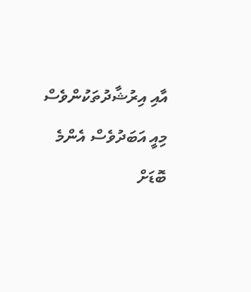އާއި އިރުޝާދުތަކުންވެސް މިއީ އަބަދުވެސް އެންމެ ބޮޑަށް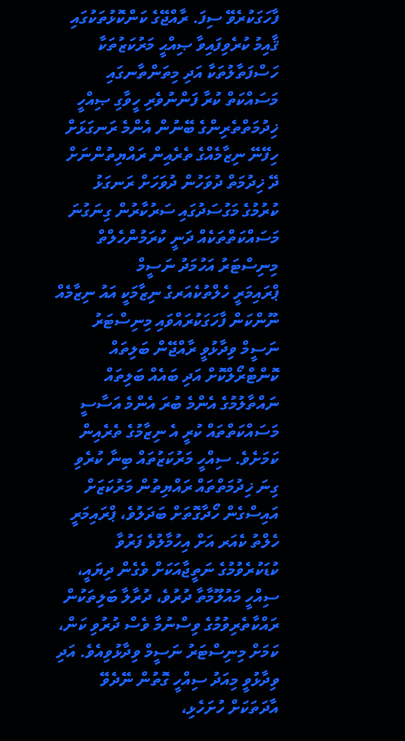ފާހަގަކުރެވޭ ސިފަ. ރާއްޖޭގެ ކަންކޮޅުތަކުގައި ޤާއިމު ކުރެވިފައިވާ ޞިއްޙީ މަރުކަޒުތަކާ ހަސްފަތާލުތަކާ އަދި މިތަންތާނގައި މަސައްކަތް ކުރާ ފަންނުވެރި ހީވާގި ޞިއްހީ ޚިދުމަތްތެރިންގެ ބޭނުން އެންމެ ރަނގަޅަށް ހިފޭނޭ ނިޒާމެއްގެ ތެރެއިން ރައްޔިތުންނަށް ދޭ ޚިދުމަތް ދުވަހުން ދުވަހަށް ރަނގަޅު ކުރުމުގެ މަގުސަދުގައި ސަރުކާރުން ގިނަގުނަ މަސައްކަތްތަކެއް ދަނީ ކުރަމުންހެލްތް މިނިސްޓަރު އަހުމަދު ނަސީމް
ޕްރައިމަރީ ހެލްތުކެއަރގެ ނިޒާމަކީ އައު ނިޒާމެއް ނޫންކަން ފާހަގަކުރައްވައި މިނިސްޓަރު ނަސީމް ވިދާޅުވީ ރާއްޖޭން ބަލިތައް ކޮންޓްރޯލްކޮށް އަދި ބައެއް ބަލިތައް ނައްތާލުމުގެ އެންމެ ބުރަ އެންމެ އަސާސީ މަސައްކަތްތައް ކުރީ އެ ނިޒާމުގެ ތެރެއިން ކަމަށެވެ. ސިއްހީ މަރުކަޒުތައް ބިނާ ކުރެވި ގިނަ ޚިދުމަތްތައް ރައްޔިތުން މަރުކަޒަށް އައިސްގެން ހޯދާގޮތަށް ބަދަލުވެ، ޕްރައިމަރީ ހެލްތު ކެއަރ އަށް އިހުމާލުވެ ފަރުވާ ކުޑަކުރެވުމުގެ ނަތީޖާއަކަށް ވެގެން ދިޔައީ، ސިއްހީ މައުލޫމާތާ ދުރުވެ، ދުރާލާ ބަލިތަކުން ރައްކާތެރިވުމުގެ ވިސްނުމާ ވެސް ދުރުވި ކަން، ކަމަށް މިނިސްޓަރު ނަސީމް ވިދާޅުވިއެވެ. އަދި ވިދާޅުވީ މިއަދު ސިއްހީ ގޮތުން ނޭދެވޭ އާދަތަކަށް ހުށަހެޅި،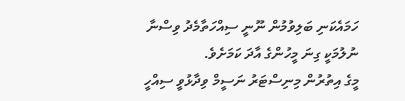ހަމައެކަނި ބަލިވުމުން ނޫނީ ސިއްހަތާމެދު ވިސްނާ ނުލުމަކީ ގިނަ މީހުންގެ އާދަ ކަމަށެވެ.
މީގެ އިތުރުން މިނިސްޓަރު ނަސީމް ވިދާޅުވީ ސިއްހީ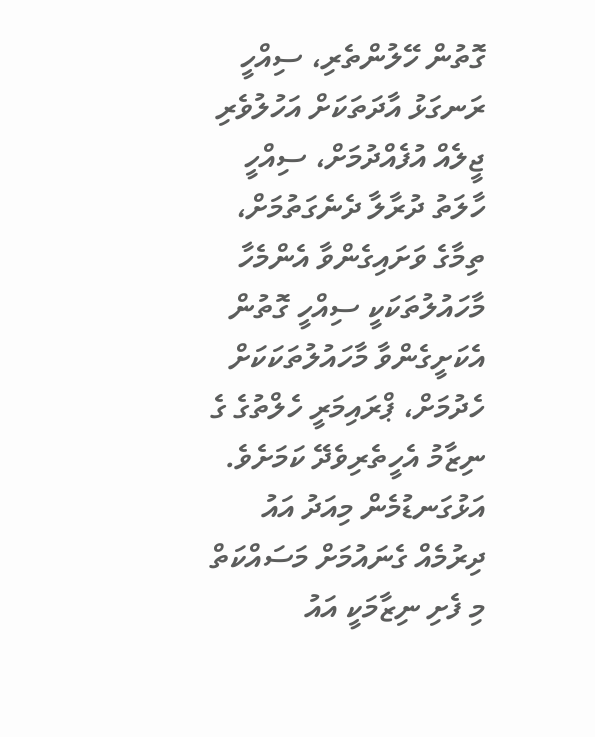ގޮތުން ހޭލުންތެރި، ސިއްހީ ރަނގަޅު އާދަތަކަށް އަހުލުވެރި ޖީލެއް އުފެއްދުމަށް، ސިއްހީ ހާލަތު ދުރާލާ ދެނެގަތުމަށް، ތިމާގެ ވަށައިގެންވާ އެންމެހާ މާހައުލުތަކަކީ ސިއްހީ ގޮތުން އެކަށީގެންވާ މާހައުލުތަކަކަށް ހެދުމަށް، ޕްރައިމަރީ ހެލްތުގެ ގެ ނިޒާމު އެހީތެރިވެދޭ ކަމަށެވެ.
އަޅުގަނޑުމެން މިއަދު އައު ދިރުމެއް ގެނައުމަށް މަސައްކަތް މި ފެށި ނިޒާމަކީ އައު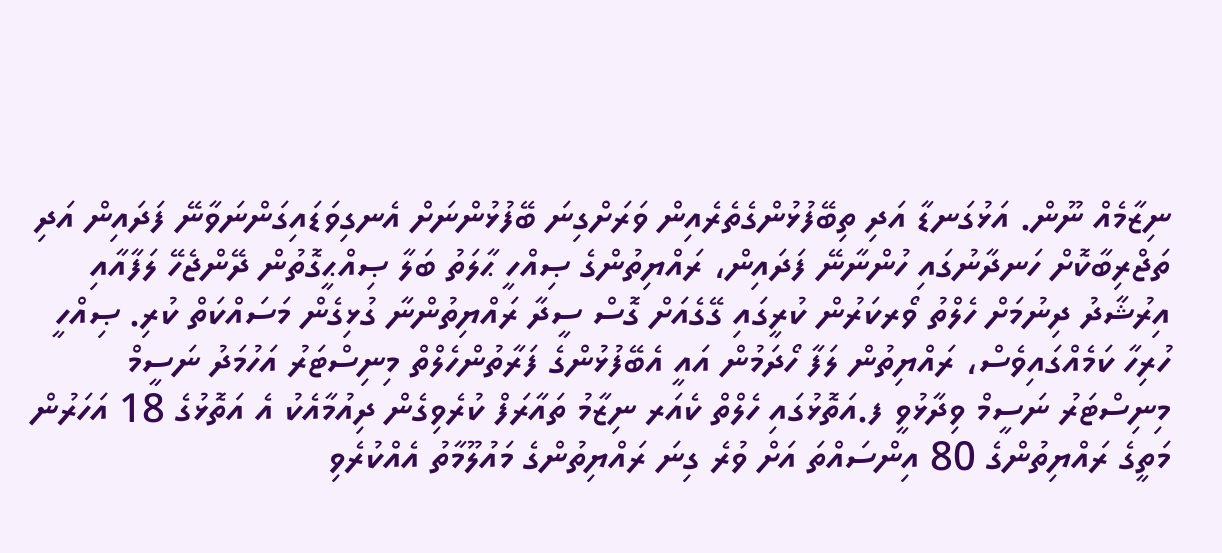ނިޒާމެއް ނޫން. އަޅުގަނޑާ އަދި ތިބޭފުޅުންގެތެރެއިން ވަރަށްގިނަ ބޭފުޅުންނަށް އެނގިވަޑައިގަންނަވާނޭ ފަދައިން އަދި ތަޖްރިބާކޮށް ހަނދާނުގައި ހުންނާނޭ ފަދައިން، ރައްޔިތުންގެ ޞިއްހީ ޙާލަތު ބަލާ ޞިއްޙީގޮތުން ދޭންޖެހޭ ލަފާއާއި އިރުޝާދު ދިނުމަށް ހެލްތު ވޯރކަރުން ކުރީގައި ގޭގެއަށް ގޮސް ސީދާ ރައްޔިތުންނާ ގުޅިގެން މަސައްކަތް ކުރި. ޞިއްހީ ހުރިހާ ކަމެއްގައިވެސް، ރައްޔިތުން ލަފާ ހޯދަމުން އައީ އެބޭފުޅުންގެ ފަރާތުންހެލްތް މިނިސްޓަރު އަހުމަދު ނަސީމް
މިނިސްޓަރު ނަސީމް ވިދާޅުވީ ފ.އަތޮޅުގައި ހެލްތް ކެއަރ ނިޒާމު ތައާރަފް ކުރެވިގެން ދިއުމާއެކު އެ އަތޮޅުގެ 18 އަހަރުން މަތީގެ ރައްޔިތުންގެ 80 އިންސައްތަ އަށް ވުރެ ގިނަ ރައްޔިތުންގެ މައުލޫމާތު އެއްކުރެވި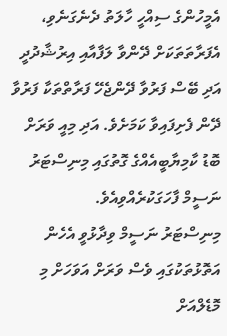އެމީހުންގެ ސިއްހީ ހާލަތު ދެނެގަނެވި، އެފަރާތަތަކަށް ދޭންވާ ލަފާއާއި އިރުޝާދުދީ އަދި ބޭސް ފަރުވާ ދޭންޖެހޭ ފަރާތްތަކާ ފަރުވާ ދޭން ފެށިފައިވާ ކަމަށެވެ. އަދި މިއީ ވަރަށް ބޮޑު ކާމިޔާބީއެއްގެ ގޮތުގައި މިނިސްޓަރު ނަސީމް ފާހަގަކުރެއްވިއެވެ.
މިނިސްޓަރު ނަސީމް ވިދާޅުވީ އެހެން އަތޮޅުތަކުގައި ވެސް ވަރަށް އަވަހަށް މި މޮޑެލްއަށް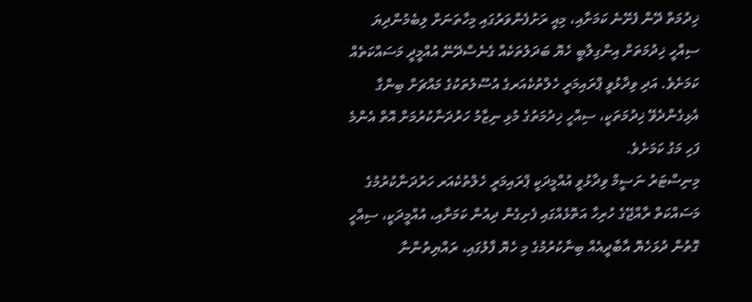ޚިދުމަތް ދޭން ފެށޭނެ ކަމަށާއި، މިއީ ރަށުފެންވަރުގައި މިހާތަނަށް ލިބެމުންދިޔަ ސިއްހީ ޚިދުމަތަށް އިންގިލާބީ ހެޔޮ ބަދަލުތަކެއް ގެނެސްދޭނޭ އުއްމީދީ މަސައްކަތެއް ކަމަށެވެ. އަދި ވިދާޅުވީ ޕްރައިމަރީ ހެލްތުކެއަރގެ އުސޫލުތަކުގެ މައްޗަށް ބިންގާ އެޅިގެންދެވޭ ޚިދުމަތަކީ، ސިއްހީ ޚިދުމަތުގެ މުޅި ނިޒާމު ހަރުދަނާކުރުމަށް އޮތް އެންމެ ފަހި މަގު ކަމަށެވެ.
މިނިސްޓަރު ނަސީމް ވިދާޅުވީ އުއްމީދަކީ ޕްރައިމަރީ ހެލްތުކެއަރ ހަރުދަނާކުރުމުގެ މަސައްކަތް ރާއްޖޭގެ ހުރިހާ އަތޮޅެއްގައި ފެށިގެން ދިއުން ކަމަށާއި، އުއްމީދަކީ، ސިއްހީ ގޮތުން ދުޅަހެޔޮ އާބާދީއެއް ބިނާކުރުމުގެ މި ހެޔޮ ފާލުގައި، ރައްޔިތުންނާ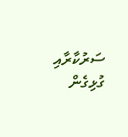ސަރުކާރާއި ގުޅިގެން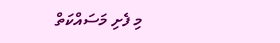މި ފެށި މަސައްކަތް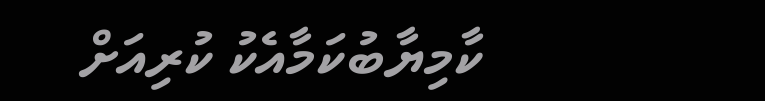ކާމިޔާބުކަމާއެކު ކުރިއަށް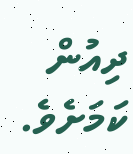ދިއުން ކަމަށެވެ.